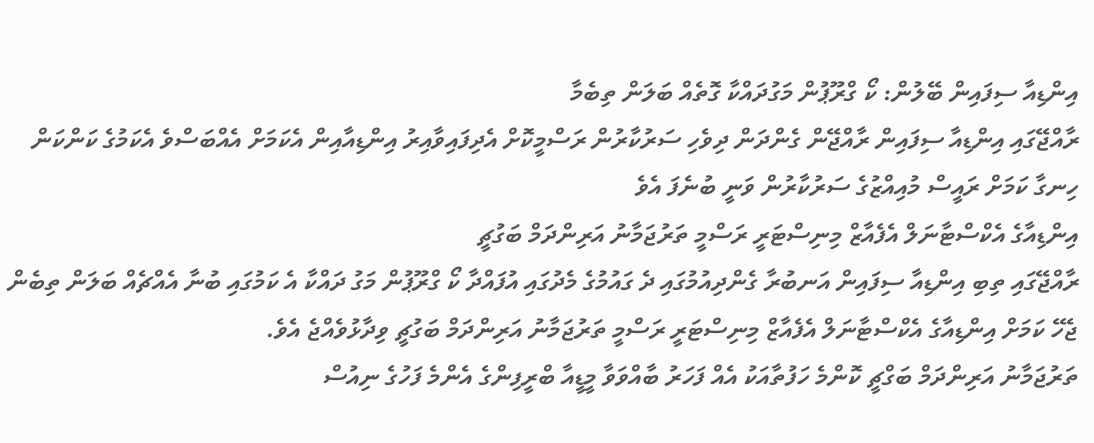އިންޑިއާ ސިފައިން ބޭލުން: ކޯ ގްރޫޕުން މަގުދައްކާ ގޮތެއް ބަލަން ތިބެމާ
ރާއްޖޭގައި އިންޑިއާ ސިފައިން ރާއްޖޭން ގެންދަން ދިވެހި ސަރުކާރުން ރަސްމީކޮށް އެދިފައިވާއިރު އިންޑިއާއިން އެކަމަށް އެއްބަސްވެ އެކަމުގެ ކަންކަން ހިނގާ ކަމަށް ރައީސް މުއިއްޒުގެ ސަރުކާރުން ވަނީ ބުނެފަ އެވެ
އިންޑިއާގެ އެކްސްޓާނަލް އެފެއާޒް މިނިސްޓަރީ ރަސްމީ ތަރުޖަމާނު އަރިންދަމް ބަގުޗީ
ރާއްޖޭގައި ތިބި އިންޑިއާ ސިފައިން އަނބުރާ ގެންދިއުމުގައި ދެ ގައުމުގެ މެދުގައި އުފައްދާ ކޯ ގްރޫޕުން މަގު ދައްކާ އެ ކަމުގައި ބުނާ އެއްޗެއް ބަލަން ތިބެން ޖެހޭ ކަމަށް އިންޑިއާގެ އެކްސްޓާނަލް އެފެއާޒް މިނިސްޓަރީ ރަސްމީ ތަރުޖަމާނު އަރިންދަމް ބަގުޗީ ވިދާޅުވެއްޖެ އެވެ.
ތަރުޖަމާނު އަރިންދަމް ބަގްޗީ ކޮންމެ ހަފުތާއަކު އެއް ފަހަރު ބާއްވަވާ މީޑީއާ ބްރީފިންގެ އެންމެ ފަހުގެ ނިއުސް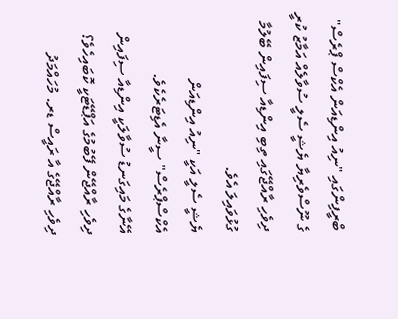ބްރީފިންގައި "ނިއު އިންޑިއަން އެކްސް ޕްރެސް" ގެ ނޫސްވެރިޔާ ޔެޝީ ސެލީ ސުވާލެއް އަމާޒު ކުރީ ދިވެހި ރާއްޖޭގައި ތިބި އިންޑިއާ ސިފައިން ބޭލުމާ ގުޅުވައިލަ އެވެ.
ޔެޝީ ސެލީ އަކީ "ނިއު އިންޑިއަން އެކްސްޕްރެސް" ސީނާ އެޑިޓަރެކެވެ.
އޭނާގެ މައިގަނޑު ސުވާލަކީ އިންޑިއާ ސިފައިން ދިވެހި ރާއްޖޭން ފޭބުމުގެ އަޕްޑޭޓަކީ ކޮބައިހެވެ؟ ދިވެހި ރާއްޖޭގެ އާ ރައީސް ޑރ. މުހައްމަދު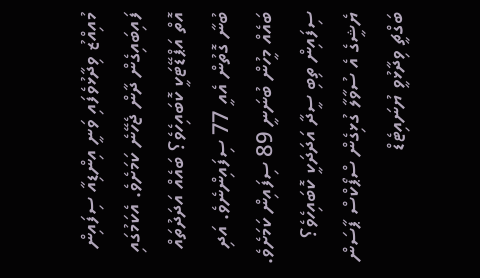މުއިއްޒު ވިދާޅުވެފައި ވަނީ އިންޑިއާ ސިފައިން ފައިބައިގެން ދާން ޖެހޭނެ ކަމަށެވެ. އެކަމުގައި އޮތް އަޕްޑޭޓަކީ ކޮބައިހެވެ؟ ބައެއް އަދަދުތައް ބުނާ ގޮތުން އެއީ 77 ސިފައިންނެވެ. އަދި ބައެއް މީހުން ބުނަނީ 89 ސިފައިން ކަމަށެވެ. ސިފައިން ތިބި ސީދާ އަދަދަކީ ކޮބައިހެވެ؟
ޔެޝީގެ އެ ސުވާލާ ގުޅިގެން ސްޕޯކްސް ޕާސަން ބަގްޗީ ވިދާޅުވީ ޔުނައިޓެޑް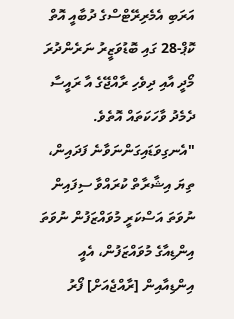އަރަބި އެމެރިރޭޓްސްގެ ދުބާއީ އޮތް ކޮޕް-28 ގައި ބޮޑުވަޒީރު ނަރެންދުރަ މޯދީ އާއި ދިވެހި ރާއްޖޭގެ އާ ރައީސާ ދެމެދު ވާހަކަތައް އޮތެވެ.
"އެނގިވަޑައިގަންނަވާނެ ފަދައިން، ތިޔަ އިޝާރާތް ކުރައްވާ ސިފައިން ނުވަތަ އަސްކަރީ މުވައްޒަފުން ނުވަތަ އިންޑިއާގެ މުވައްޒަފުން، އެއީ އިންޑިއާއިން [ރާއްޖެއަށް] ފޯރު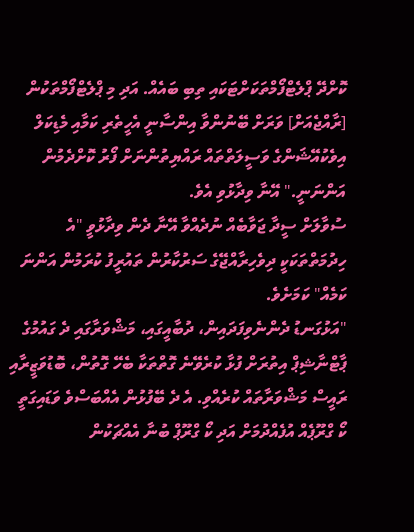ކޮށްދޭ ޕްލެޓްފޯމްތަކަށްޓަކައި ތިބި ބައެއް. އަދި މި ޕްލެޓްފޯމްތަކުން [ރާއްޖެއަށް] ވަރަށް ބޭނުންވާ އިންސާނީ އެހީތެރި ކަމާއި މެޑިކަލް އިވެކުއޭޝަންގެ ވަސީލަތްތައް ރައްޔިތުންނަށް ފޯރު ކޮށްދެމުން އަންނަނީ." އޭނާ ވިދާޅުވި އެވެ.
ސުވާލަށް ސީދާ ޖަވާބެއް ނުދެއްވާ އޭނާ ދެން ވިދާޅުވީ "އެ ހިދުމަތްތަކަކީ ދިވެހިރާއްޖޭގެ ސަރުކާރުން ތައުރީފު ކުރަމުން އަންނަ ކަމެއް" ކަމަށެވެ.
"އަޅުގަނޑު ދެންނެވިފަދައިން، ދުބާއީގައި، މަޝްވަރާގައި ދެ ގައުމުގެ ޕާޓްނާޝިޕް އިތުރަށް ފުޅާ ކުރެވޭނެ ގޮތްތަކާ ބެހޭ ގޮތުން، ބޮޑުވަޒީރާއި ރައީސް މަޝްވަރާތައް ކުރެއްވި. އެ ދެ ބޭފުޅުން އެއްބަސްވެ ވަޑައިގަތީ ކޯ ގްރޫޕެއް އުފެއްދުމަށް އަދި ކޯ ގްރޫޕް ބުނާ އެއްޗަކުން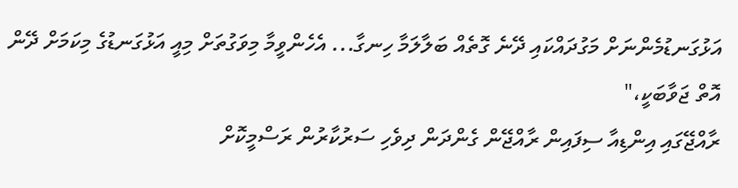އަޅުގަނޑުމެންނަށް މަގުދައްކައި ދޭނެ ގޮތެއް ބަލާލަމާ ހިނގާ... އެހެންވީމާ މިވަގުތަށް މިއީ އަޅުގަނޑުގެ މިކަމަށް ދޭން އޮތް ޖަވާބަކީ،"
ރާއްޖޭގައި އިންޑިއާ ސިފައިން ރާއްޖޭން ގެންދަން ދިވެހި ސަރުކާރުން ރަސްމީކޮށް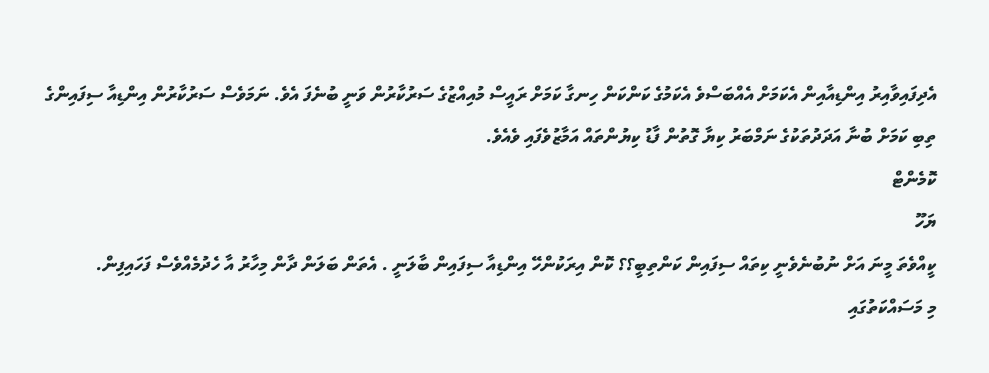އެދިފައިވާއިރު އިންޑިއާއިން އެކަމަށް އެއްބަސްވެ އެކަމުގެ ކަންކަން ހިނގާ ކަމަށް ރައީސް މުއިއްޒުގެ ސަރުކާރުން ވަނީ ބުނެފަ އެވެ. ނަމަވެސް ސަރުކާރުން އިންޑިއާ ސިފައިންގެ ތިބި ކަމަށް ބުނާ އަދަދުތަކުގެ ނަމްބަރު ކިޔާ ގޮތުން ފާޑު ކިޔުންތައް އަމާޒުވެފައި ވެއެވެ.
ކޮމެންޓް
ޔަހޫ
ކީއްވެތަ މީނަ އަށް ނުބުނެވެނީ ކިތައް ސިފައިން ކަންތިބީ؟؟ ކޮން އިރަކުންހޭ އިންޑިއާ ސިފައިން ބާލަނީ . އެތަން ބަލަން ދާން މިހާރު އާ ހެދުމެއްވެސް ފަހައިފިން.
މި މަސައްކަތުގައި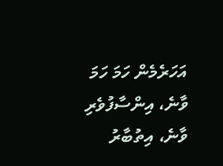އަހަރެމެން ހަމަ ހަމަ ވާނެ، އިންސާފުވެރި ވާނެ، އިތުބާރު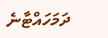ދަމަހައްޓާނެ